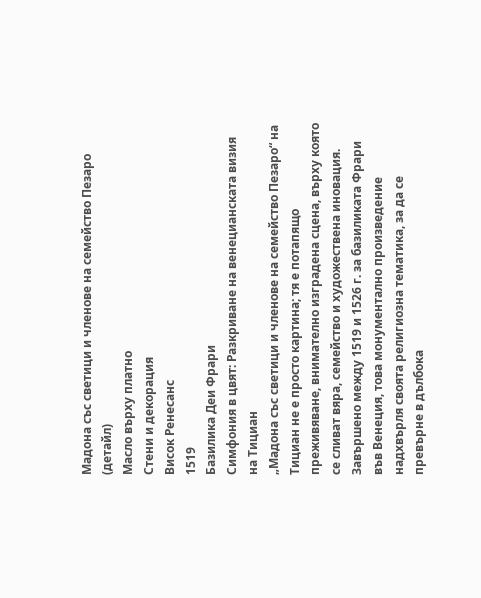Мадона със светици и членове на семейство Пезаро (детайл)
Масло върху платно
Стени и декорация
Висок Ренесанс
1519
Базилика Деи Фрари
Симфония в цвят: Разкриване на венецианската визия на Тициан
„Мадона със светици и членове на семейство Пезаро“ на Тициан не е просто картина; тя е потапящо преживяване, внимателно изградена сцена, върху която се сливат вяра, семейство и художествена иновация. Завършено между 1519 и 1526 г. за базиликата Фрари във Венеция, това монументално произведение надхвърля своята религиозна тематика, за да се превърне в дълбока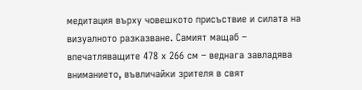медитация върху човешкото присъствие и силата на визуалното разказване. Самият мащаб – впечатляващите 478 x 266 см – веднага завладява вниманието, въвличайки зрителя в свят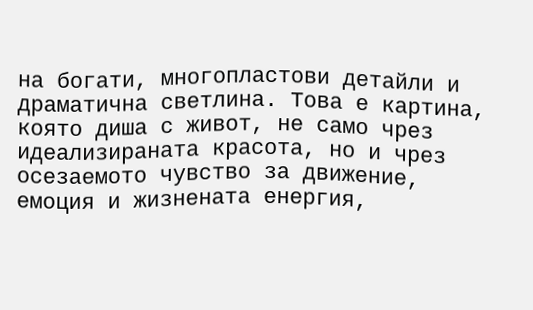на богати, многопластови детайли и драматична светлина. Това е картина, която диша с живот, не само чрез идеализираната красота, но и чрез осезаемото чувство за движение, емоция и жизнената енергия,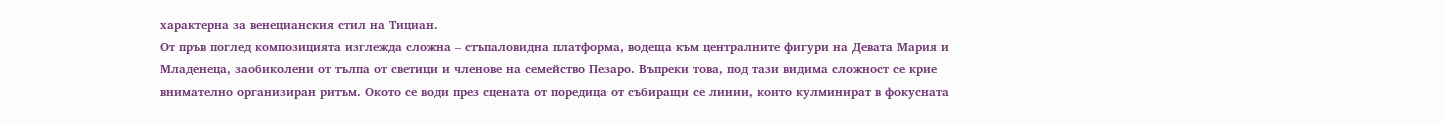характерна за венецианския стил на Тициан.
От пръв поглед композицията изглежда сложна – стъпаловидна платформа, водеща към централните фигури на Девата Мария и Младенеца, заобиколени от тълпа от светици и членове на семейство Пезаро. Въпреки това, под тази видима сложност се крие внимателно организиран ритъм. Окото се води през сцената от поредица от събиращи се линии, които кулминират в фокусната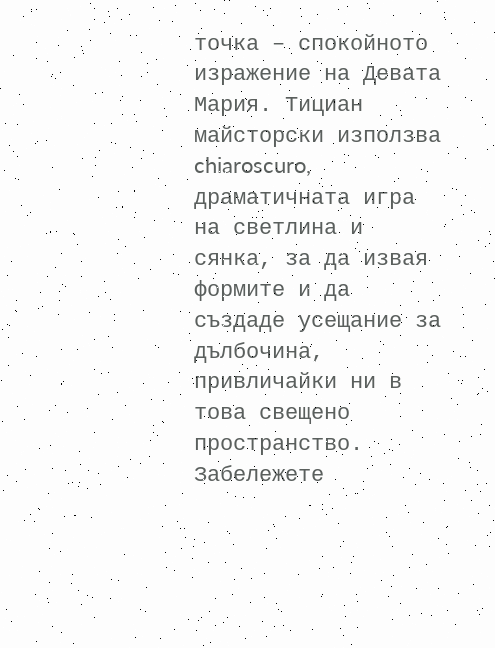точка – спокойното изражение на Девата Мария. Тициан майсторски използва chiaroscuro, драматичната игра на светлина и сянка, за да извая формите и да създаде усещание за дълбочина, привличайки ни в това свещено пространство. Забележете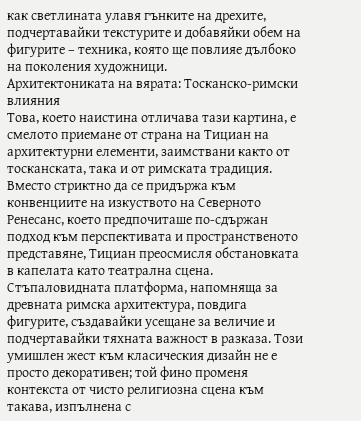как светлината улавя гънките на дрехите, подчертавайки текстурите и добавяйки обем на фигурите – техника, която ще повлияе дълбоко на поколения художници.
Архитектониката на вярата: Тосканско-римски влияния
Това, което наистина отличава тази картина, е смелото приемане от страна на Тициан на архитектурни елементи, заимствани както от тосканската, така и от римската традиция. Вместо стриктно да се придържа към конвенциите на изкуството на Северното Ренесанс, което предпочиташе по-сдържан подход към перспективата и пространственото представяне, Тициан преосмисля обстановката в капелата като театрална сцена. Стъпаловидната платформа, напомняща за древната римска архитектура, повдига фигурите, създавайки усещане за величие и подчертавайки тяхната важност в разказа. Този умишлен жест към класическия дизайн не е просто декоративен; той фино променя контекста от чисто религиозна сцена към такава, изпълнена с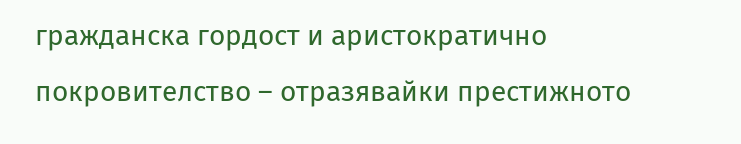гражданска гордост и аристократично покровителство – отразявайки престижното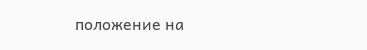положение на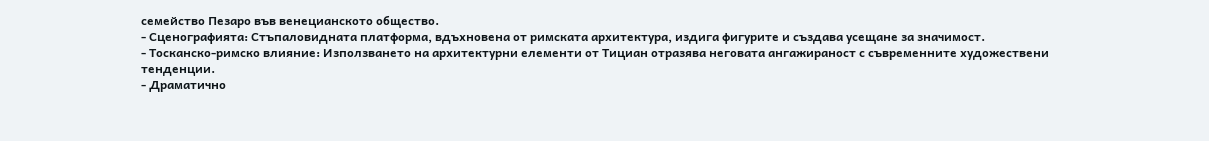семейство Пезаро във венецианското общество.
- Сценографията: Стъпаловидната платформа, вдъхновена от римската архитектура, издига фигурите и създава усещане за значимост.
- Тосканско-римско влияние: Използването на архитектурни елементи от Тициан отразява неговата ангажираност с съвременните художествени тенденции.
- Драматично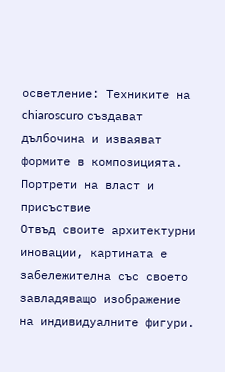осветление: Техниките на chiaroscuro създават дълбочина и изваяват формите в композицията.
Портрети на власт и присъствие
Отвъд своите архитектурни иновации, картината е забележителна със своето завладяващо изображение на индивидуалните фигури.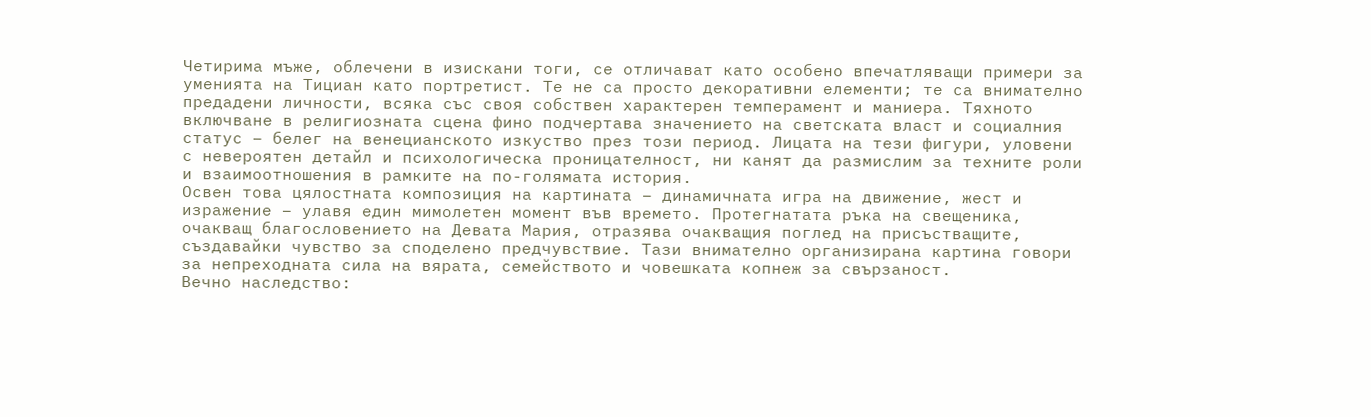Четирима мъже, облечени в изискани тоги, се отличават като особено впечатляващи примери за уменията на Тициан като портретист. Те не са просто декоративни елементи; те са внимателно предадени личности, всяка със своя собствен характерен темперамент и маниера. Тяхното включване в религиозната сцена фино подчертава значението на светската власт и социалния статус – белег на венецианското изкуство през този период. Лицата на тези фигури, уловени с невероятен детайл и психологическа проницателност, ни канят да размислим за техните роли и взаимоотношения в рамките на по-голямата история.
Освен това цялостната композиция на картината – динамичната игра на движение, жест и изражение – улавя един мимолетен момент във времето. Протегнатата ръка на свещеника, очакващ благословението на Девата Мария, отразява очакващия поглед на присъстващите, създавайки чувство за споделено предчувствие. Тази внимателно организирана картина говори за непреходната сила на вярата, семейството и човешката копнеж за свързаност.
Вечно наследство: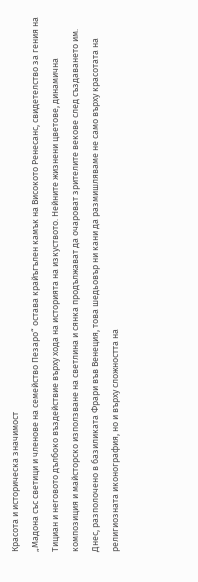Красота и историческа значимост
„Мадона със светици и членове на семейство Пезаро“ остава крайъгълен камък на Високото Ренесанс, свидетелство за гения на Тициан и неговото дълбоко въздействие върху хода на историята на изкуството. Нейните жизнени цветове, динамична композиция и майсторско използване на светлина и сянка продължават да очароват зрителите векове след създаването им. Днес, разполочено в базиликата Фрари във Венеция, това шедьовър ни кани да размишляваме не само върху красотата на религиозната иконография, но и върху сложността на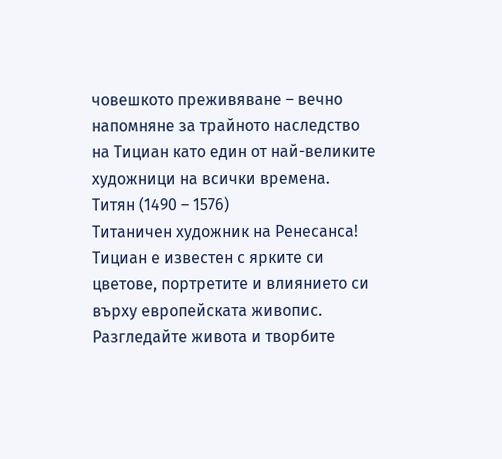човешкото преживяване – вечно напомняне за трайното наследство на Тициан като един от най-великите художници на всички времена.
Титян (1490 – 1576)
Титаничен художник на Ренесанса! Тициан е известен с ярките си цветове, портретите и влиянието си върху европейската живопис. Разгледайте живота и творбите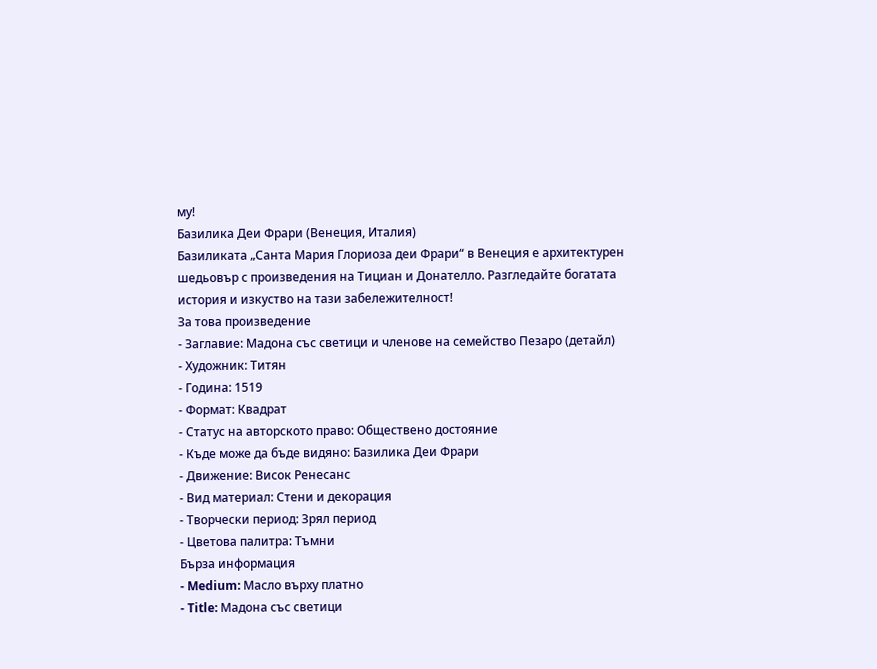му!
Базилика Деи Фрари (Венеция, Италия)
Базиликата „Санта Мария Глориоза деи Фрари“ в Венеция е архитектурен шедьовър с произведения на Тициан и Донателло. Разгледайте богатата история и изкуство на тази забележителност!
За това произведение
- Заглавие: Мадона със светици и членове на семейство Пезаро (детайл)
- Художник: Титян
- Година: 1519
- Формат: Квадрат
- Статус на авторското право: Обществено достояние
- Къде може да бъде видяно: Базилика Деи Фрари
- Движение: Висок Ренесанс
- Вид материал: Стени и декорация
- Творчески период: Зрял период
- Цветова палитра: Тъмни
Бърза информация
- Medium: Масло върху платно
- Title: Мадона със светици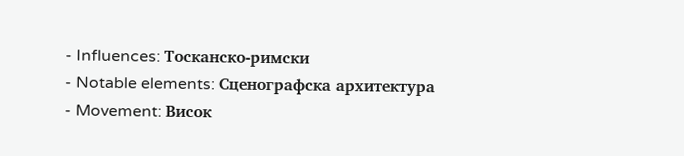- Influences: Тосканско-римски
- Notable elements: Сценографска архитектура
- Movement: Висок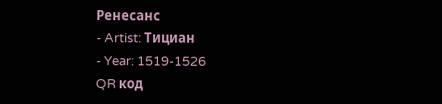Ренесанс
- Artist: Тициан
- Year: 1519-1526
QR код